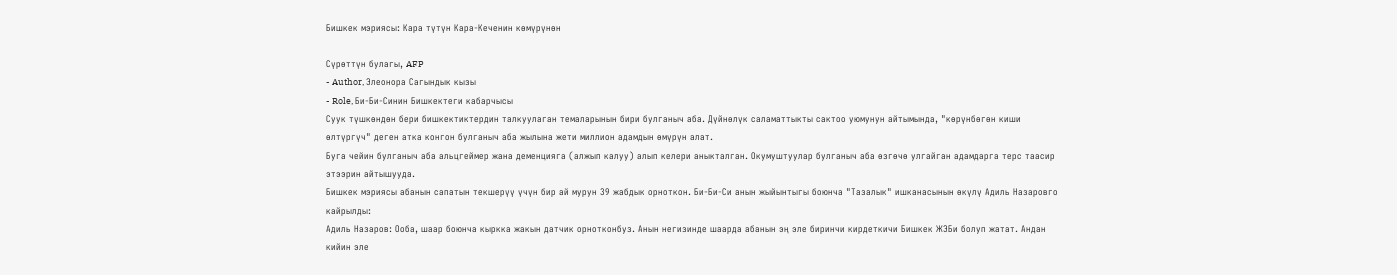Бишкек мэриясы: Кара түтүн Кара-Кеченин көмүрүнөн

Сүрөттүн булагы, AFP
- Author, Элеонора Сагындык кызы
- Role, Би-Би-Синин Бишкектеги кабарчысы
Суук түшкөндөн бери бишкектиктердин талкуулаган темаларынын бири булганыч аба. Дүйнөлүк саламаттыкты сактоо уюмунун айтымында, "көрүнбөгөн киши өлтүргүч" деген атка конгон булганыч аба жылына жети миллион адамдын өмүрүн алат.
Буга чейин булганыч аба альцгеймер жана деменцияга (алжып калуу) алып келери аныкталган. Окумуштуулар булганыч аба өзгөчө улгайган адамдарга терс таасир этээрин айтышууда.
Бишкек мэриясы абанын сапатын текшерүү үчүн бир ай мурун 39 жабдык орноткон. Би-Би-Си анын жыйынтыгы боюнча "Тазалык" ишканасынын өкүлү Адиль Назаровго кайрылды:
Адиль Назаров: Ооба, шаар боюнча кыркка жакын датчик орнотконбуз. Анын негизинде шаарда абанын эң эле биринчи кирдеткичи Бишкек ЖЭБи болуп жатат. Андан кийин эле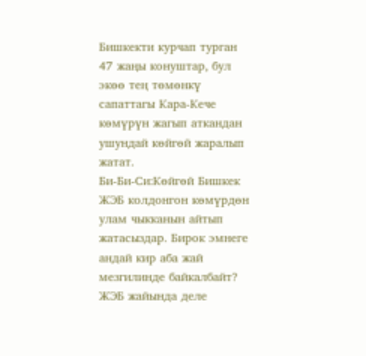Бишкекти курчап турган 47 жаңы конуштар, бул экөө тең төмөнкү сапаттагы Кара-Кече көмүрүн жагып аткандан ушундай көйгөй жаралып жатат.
Би-Би-Си:Көйгөй Бишкек ЖЭБ колдонгон көмүрдөн улам чыкканын айтып жатасыздар. Бирок эмнеге андай кир аба жай мезгилинде байкалбайт? ЖЭБ жайында деле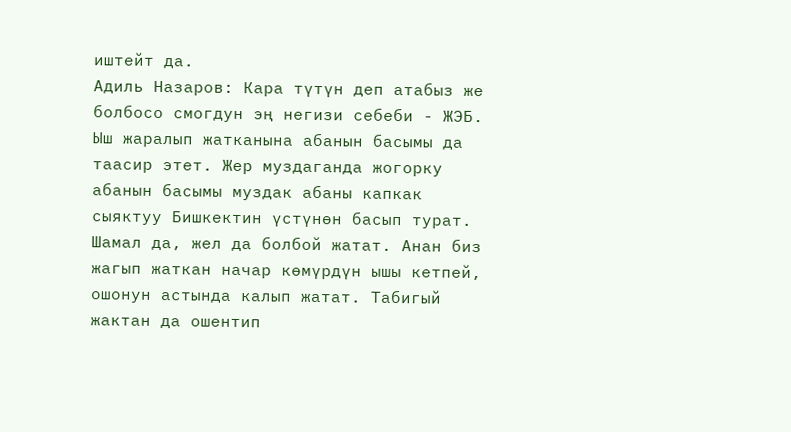иштейт да.
Адиль Назаров: Кара түтүн деп атабыз же болбосо смогдун эң негизи себеби - ЖЭБ. Ыш жаралып жатканына абанын басымы да таасир этет. Жер муздаганда жогорку абанын басымы муздак абаны капкак сыяктуу Бишкектин үстүнөн басып турат. Шамал да, жел да болбой жатат. Анан биз жагып жаткан начар көмүрдүн ышы кетпей, ошонун астында калып жатат. Табигый жактан да ошентип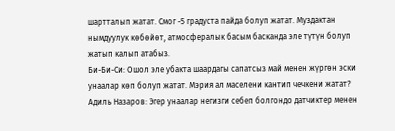шартталып жатат. Смог -5 градуста пайда болуп жатат. Муздактан нымдуулук көбөйөт, атмосфералык басым басканда эле түтүн болуп жатып калып атабыз.
Би-Би-Си: Ошол эле убакта шаардагы сапатсыз май менен жүргөн эски унаалар көп болуп жатат. Мэрия ал маселени кантип чечкени жатат?
Адиль Назаров: Эгер унаалар негизги себеп болгондо датчиктер менен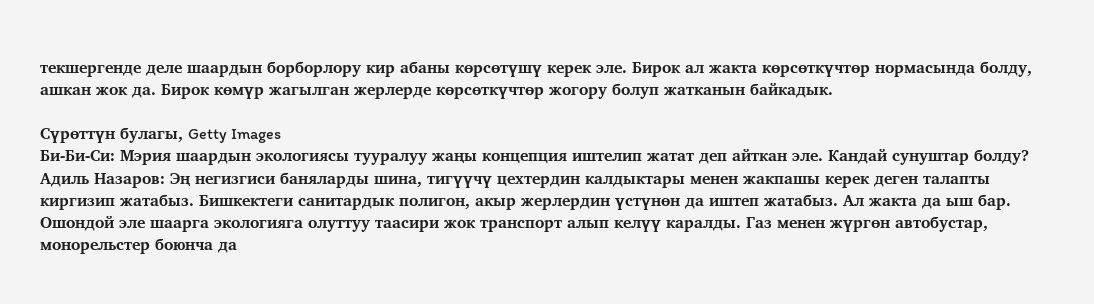текшергенде деле шаардын борборлору кир абаны көрсөтүшү керек эле. Бирок ал жакта көрсөткүчтөр нормасында болду, ашкан жок да. Бирок көмүр жагылган жерлерде көрсөткүчтөр жогору болуп жатканын байкадык.

Сүрөттүн булагы, Getty Images
Би-Би-Си: Мэрия шаардын экологиясы тууралуу жаңы концепция иштелип жатат деп айткан эле. Кандай сунуштар болду?
Адиль Назаров: Эң негизгиси баняларды шина, тигүүчү цехтердин калдыктары менен жакпашы керек деген талапты киргизип жатабыз. Бишкектеги санитардык полигон, акыр жерлердин үстүнөн да иштеп жатабыз. Ал жакта да ыш бар. Ошондой эле шаарга экологияга олуттуу таасири жок транспорт алып келүү каралды. Газ менен жүргөн автобустар, монорельстер боюнча да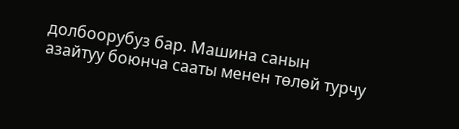долбоорубуз бар. Машина санын азайтуу боюнча сааты менен төлөй турчу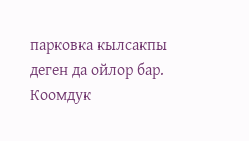парковка кылсакпы деген да ойлор бар. Коомдук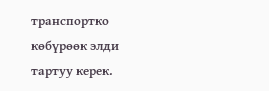транспортко көбүрөөк элди тартуу керек.